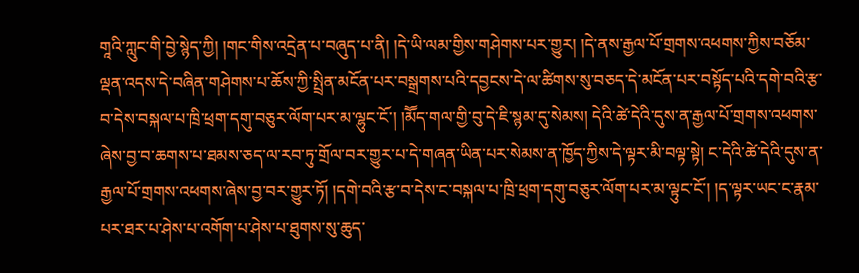གཱའི་ཀླུང་གི་བྱེ་སྙེད་ཀྱི། །གང་གིས་འདྲེན་པ་བཞུད་པ་ནི། །དེ་ཡི་ལམ་གྱིས་གཤེགས་པར་གྱུར། །དེ་ནས་རྒྱལ་པོ་གྲགས་འཕགས་ཀྱིས་བཅོམ་ལྡན་འདས་དེ་བཞིན་གཤེགས་པ་ཆོས་ཀྱི་སྤྲིན་མངོན་པར་བསྒྲགས་པའི་དབྱངས་དེ་ལ་ཚིགས་སུ་བཅད་དེ་མངོན་པར་བསྟོད་པའི་དགེ་བའི་རྩ་བ་དེས་བསྐལ་པ་ཁྲི་ཕྲག་དགུ་བཅུར་ལོག་པར་མ་ལྷུང་ངོ་། །མཽད་གལ་གྱི་བུ་དེ་ཇི་སྙམ་དུ་སེམས། དེའི་ཚེ་དེའི་དུས་ན་རྒྱལ་པོ་གྲགས་འཕགས་ཞེས་བྱ་བ་ཆགས་པ་ཐམས་ཅད་ལ་རབ་ཏུ་གྲོལ་བར་གྱུར་པ་དེ་གཞན་ཡིན་པར་སེམས་ན་ཁྱོད་ཀྱིས་དེ་ལྟར་མི་བལྟ་སྟེ། ང་དེའི་ཚེ་དེའི་དུས་ན་རྒྱལ་པོ་གྲགས་འཕགས་ཞེས་བྱ་བར་གྱུར་ཏོ། །དགེ་བའི་རྩ་བ་དེས་ང་བསྐལ་པ་ཁྲི་ཕྲག་དགུ་བཅུར་ལོག་པར་མ་ལྟུང་ངོ་། །ད་ལྟར་ཡང་ང་རྣམ་པར་ཐར་པ་ཤེས་པ་འགོག་པ་ཤེས་པ་ཐུགས་སུ་ཆུད་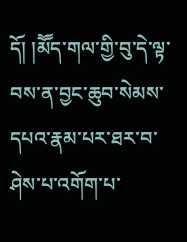དོ། །མཽད་གལ་གྱི་བུ་དེ་ལྟ་བས་ན་བྱང་ཆུབ་སེམས་དཔའ་རྣམ་པར་ཐར་བ་ཤེས་པ་འགོག་པ་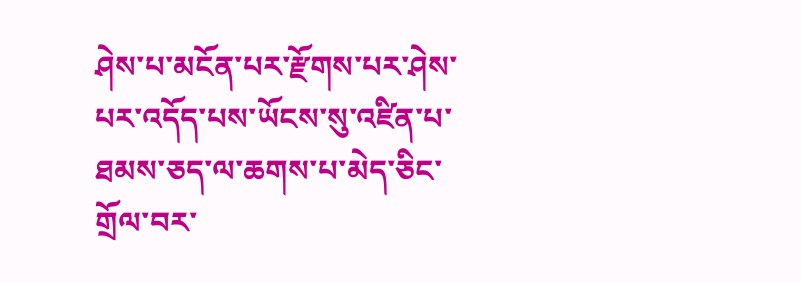ཤེས་པ་མངོན་པར་རྫོགས་པར་ཤེས་པར་འདོད་པས་ཡོངས་སུ་འཛིན་པ་ཐམས་ཅད་ལ་ཆགས་པ་མེད་ཅིང་གྲོལ་བར་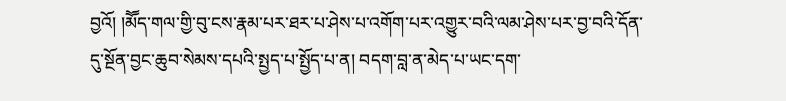བྱའོ། །མཽད་གལ་གྱི་བུ་ངས་རྣམ་པར་ཐར་པ་ཤེས་པ་འགོག་པར་འགྱུར་བའི་ལམ་ཤེས་པར་བྱ་བའི་དོན་དུ་སྔོན་བྱང་ཆུབ་སེམས་དཔའི་སྤྱད་པ་སྤྱོད་པ་ན། བདག་བླ་ན་མེད་པ་ཡང་དག་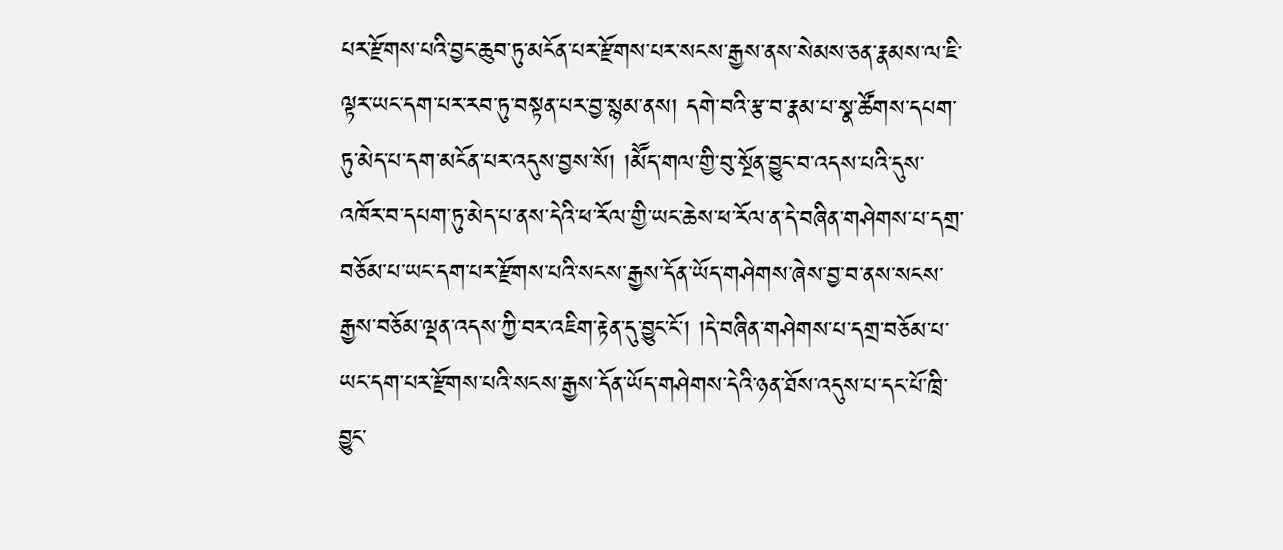པར་རྫོགས་པའི་བྱང་ཆུབ་ཏུ་མངོན་པར་རྫོགས་པར་སངས་རྒྱས་ནས་སེམས་ཅན་རྣམས་ལ་ཇི་ལྟར་ཡང་དག་པར་རབ་ཏུ་བསྟན་པར་བྱ་སྙམ་ནས། དགེ་བའི་རྩ་བ་རྣམ་པ་སྣ་ཚོགས་དཔག་ཏུ་མེད་པ་དག་མངོན་པར་འདུས་བྱས་སོ། །མཽད་གལ་གྱི་བུ་སྔོན་བྱུང་བ་འདས་པའི་དུས་འཁོར་བ་དཔག་ཏུ་མེད་པ་ནས་དེའི་ཕ་རོལ་གྱི་ཡང་ཆེས་ཕ་རོལ་ན་དེ་བཞིན་གཤེགས་པ་དགྲ་བཅོམ་པ་ཡང་དག་པར་རྫོགས་པའི་སངས་རྒྱས་དོན་ཡོད་གཤེགས་ཞེས་བྱ་བ་ནས་སངས་རྒྱས་བཅོམ་ལྡན་འདས་ཀྱི་བར་འཇིག་རྟེན་དུ་བྱུང་ངོ་། །དེ་བཞིན་གཤེགས་པ་དགྲ་བཅོམ་པ་ཡང་དག་པར་རྫོགས་པའི་སངས་རྒྱས་དོན་ཡོད་གཤེགས་དེའི་ཉན་ཐོས་འདུས་པ་དང་པོ་ཁྲི་བྱུང་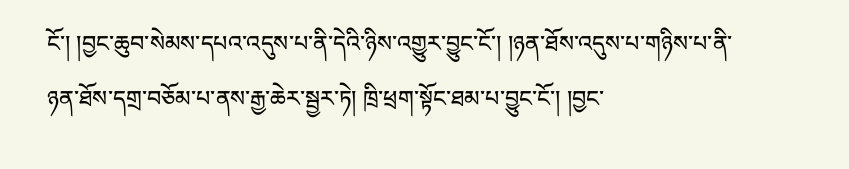ངོ་། །བྱང་ཆུབ་སེམས་དཔའ་འདུས་པ་ནི་དེའི་ཉིས་འགྱུར་བྱུང་ངོ་། །ཉན་ཐོས་འདུས་པ་གཉིས་པ་ནི་ཉན་ཐོས་དགྲ་བཅོམ་པ་ནས་རྒྱ་ཆེར་སྦྱར་ཏེ། ཁྲི་ཕྲག་སྟོང་ཐམ་པ་བྱུང་ངོ་། །བྱང་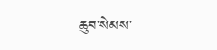ཆུབ་སེམས་